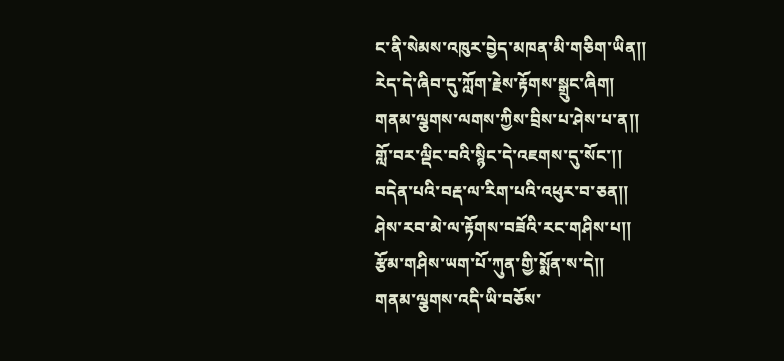ང་ནི་སེམས་འཁུར་བྱེད་མཁན་མི་གཅིག་ཡིན།།
རེད་དེ་ཞིབ་དུ་ཀློག་རྗེས་རྟོགས་སྒྲུང་ཞིག།
གནམ་ལྕགས་ལགས་ཀྱིས་བྲིས་པ་ཤེས་པ་ན།།
གློ་བར་ལྡིང་བའི་སྙིང་དེ་འཇགས་དུ་སོང་།།
བདེན་པའི་བརྡ་ལ་རིག་པའི་འཕུར་བ་ཅན།།
ཤེས་རབ་མེ་ལ་རྟོགས་བཟོའི་རང་གཤིས་པ།།
རྩོམ་གཤིས་ཡག་པོ་ཀུན་གྱི་སྨོན་ས་དེ།།
གནམ་ལྕགས་འདི་ཡི་བཅོས་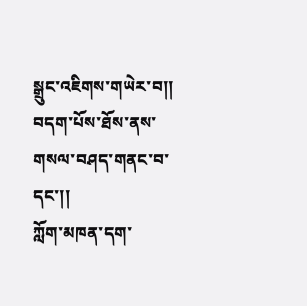སྒྲུང་འཇིགས་གཡེར་བ།།
བདག་པོས་ཐོས་ནས་གསལ་བཤད་གནང་བ་དང་།།
ཀློག་མཁན་དག་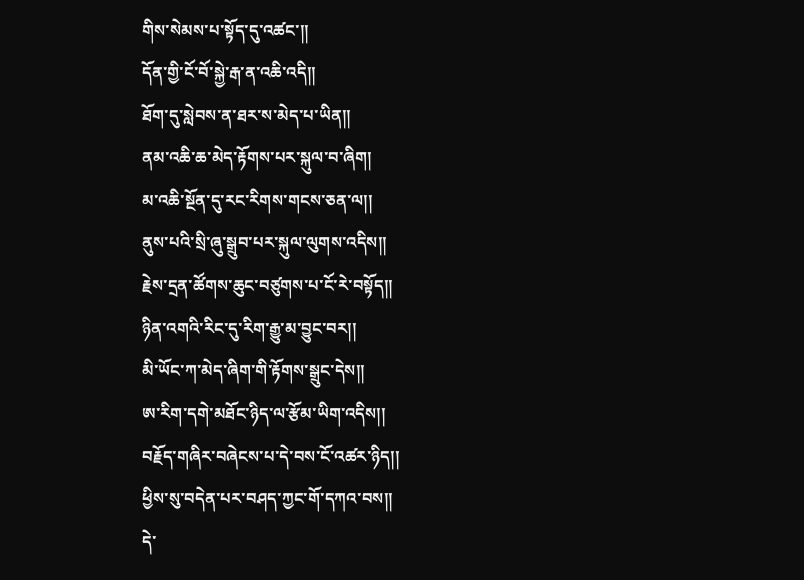གིས་སེམས་པ་སྟོད་དུ་འཚང་།།
དོན་གྱི་ངོ་བོ་སྐྱེ་རྒ་ན་འཆི་འདི།།
ཐོག་དུ་སླེབས་ན་ཐར་ས་མེད་པ་ཡིན།།
ནམ་འཆི་ཆ་མེད་རྟོགས་པར་སྐུལ་བ་ཞིག།
མ་འཆི་སྔོན་དུ་རང་རིགས་གངས་ཅན་ལ།།
ནུས་པའི་སྲི་ཞུ་སྒྲུབ་པར་སྐུལ་ལུགས་འདིས།།
རྗེས་དྲན་ཚོགས་ཆུང་བཙུགས་པ་ངོ་རེ་བསྟོད།།
ཉིན་འགའི་རིང་དུ་རིག་རྒྱུ་མ་བྱུང་བར།།
མི་ཡོང་ཀ་མེད་ཞིག་གི་རྟོགས་སྒྲུང་དེས།།
ཨ་རིག་དགེ་མཐོང་ཉིད་ལ་རྩོམ་ཡིག་འདིས།།
བརྗོད་གཞིར་བཞེངས་པ་དེ་བས་ངོ་འཚར་ཉིད།།
ཕྱིས་སུ་བདེན་པར་བཤད་ཀྱང་གོ་དཀའ་བས།།
དེ་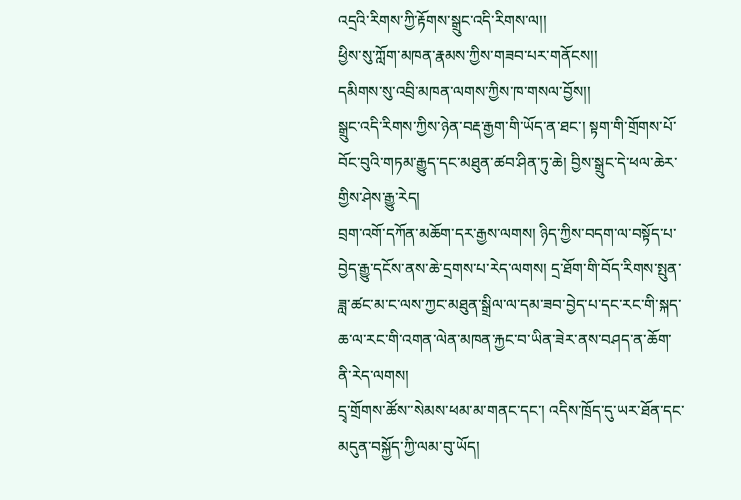འདྲའི་རིགས་ཀྱི་རྟོགས་སྒྲུང་འདི་རིགས་ལ།།
ཕྱིས་སུ་ཀློག་མཁན་རྣམས་ཀྱིས་གཟབ་པར་གནོངས།།
དམིགས་སུ་འབྲི་མཁན་ལགས་ཀྱིས་ཁ་གསལ་བྱོས།།
སྒྲུང་འདི་རིགས་ཀྱིས་ཉེན་བརྡ་རྒྱག་གི་ཡོད་ན་ཐང་། སྟག་གི་གྲོགས་པོ་བོང་བུའི་གཏམ་རྒྱུད་དང་མཐུན་ཚབ་ཤིན་ཏུ་ཆེ། བྱིས་སྒྲུང་དེ་ཕལ་ཆེར་གྱིས་ཤེས་རྒྱུ་རེད།
བྲག་འགོ་དཀོན་མཆོག་དར་རྒྱས་ལགས། ཉིད་ཀྱིས་བདག་ལ་བསྟོད་པ་བྱེད་རྒྱུ་དངོས་ནས་ཆེ་དྲགས་པ་རེད་ལགས། དྲ་ཐོག་གི་བོད་རིགས་སྤུན་ཟླ་ཚང་མ་ང་ལས་ཀྱང་མཐུན་སྒྲིལ་ལ་དམ་ཟབ་བྱེད་པ་དང་རང་གི་སྐད་ཆ་ལ་རང་གི་འགན་ལེན་མཁན་རྐྱང་བ་ཡིན་ཟེར་ནས་བཤད་ན་ཆོག་ནི་རེད་ལགས།
དྲྭ་གྲོགས་ཚོས་་སེམས་ཕམ་མ་གནང་དང་། འདིས་ཁྲོད་དུ་ཡར་ཐོན་དང་མདུན་བསྐྱོད་ཀྱི་ལམ་བུ་ཡོད།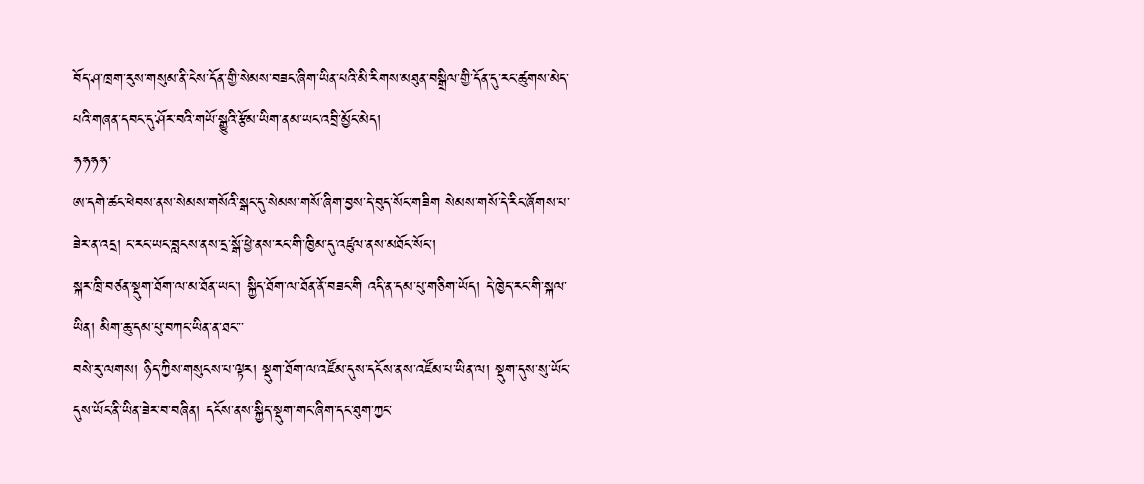བོད་ཤ་ཁྲག་རུས་གསུམ་ནི་ངེས་དོན་གྱི་སེམས་བཟང་ཞིག་ཡིན་པའི་མི་རིགས་མཐུན་བསྒྲིལ་གྱི་དོན་དུ་རང་ཚུགས་མེད་པའི་གཞན་དབང་དུ་ཤོར་བའི་གཡོ་སྒྱུའི་རྩོམ་ཡིག་ནམ་ཡང་འབྲི་མྱོང་མེད།
ཧཧཧཧ་
ཨ་དགེ་ཚང་ཕེབས་ནས་སེམས་གསོའི་སྒང་དུ་སེམས་གསོ་ཞིག་བྱས་དེ་བུད་སོང་གཟིག སེམས་གསོ་དེ་རིང་ཞོགས་པ་ཟེར་ན་འདྲ། ང་རང་ཡང་བླངས་ནས་དྲ་སྒོ་ཕྱེ་ནས་རང་གི་ཁྱིམ་དུ་འཛུལ་ནས་མཐོང་སོང་།
སྐར་ཁྲི་བཙན་སྡུག་ཐོག་ལ་མ་ཐོན་ཡང་། སྐྱིད་ཐོག་ལ་ཐོན་ནོ་བཟང་གི འདི་ན་དམ་པུ་གཅིག་ཡོད། དེ་ཁྱེད་རང་གི་སྐལ་ཡིན། མིག་ཆུ་དམ་པུ་བཀང་ཡིན་ན་ཐང་་་
བསེ་རུ་ལགས། ཉིད་ཀྱིས་གསུངས་པ་ལྟར། སྡུག་ཐོག་ལ་འཛོམ་དུས་དངོས་ནས་འཛོམ་པ་ཡིན་ལ། སྡུག་དུས་སུ་ཡོང་དུས་ཡོང་ནི་ཡིན་ཟེར་བ་བཞིན། དངོས་ནས་སྐྱིད་སྡུག་གང་ཞིག་དང་ཐུག་ཀྱང་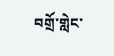བགྲོ་གླེང་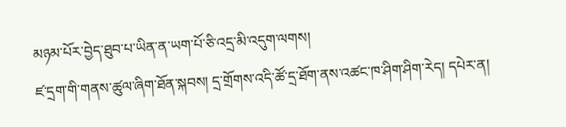མཉམ་པོར་བྱེད་ཐུབ་པ་ཡིན་ན་ཡག་པོ་ཅི་འདྲ་མི་འདུག་ལགས།
ཛ་དྲག་གི་གནས་ཚུལ་ཞིག་ཐོན་སྐབས། དྲ་གྲོགས་འདི་ཚོ་དྲ་ཐོག་ནས་འཚང་ཁ་ཤིག་ཤིག་རེད། དཔེར་ན།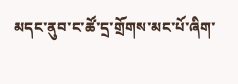མདང་ནུབ་ང་ཚོ་དྲ་གྲོགས་མང་པོ་ཞིག་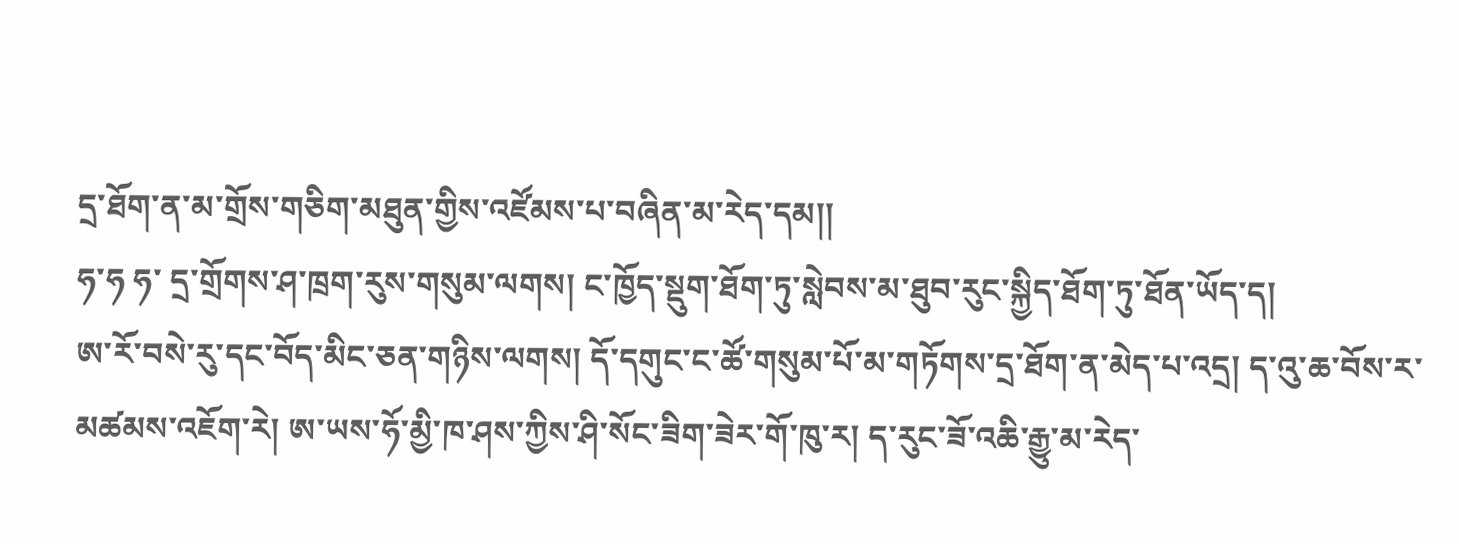དྲ་ཐོག་ན་མ་གྲོས་གཅིག་མཐུན་གྱིས་འཛོམས་པ་བཞིན་མ་རེད་དམ།།
ཧ་ཧ ཧ་ དྲ་གྲོགས་ཤ་ཁྲག་རུས་གསུམ་ལགས། ང་ཁྱོད་སྡུག་ཐོག་ཏུ་སླེབས་མ་ཐུབ་རུང་སྐྱིད་ཐོག་ཏུ་ཐོན་ཡོད་ད།
ཨ་རོ་བསེ་རུ་དང་བོད་མིང་ཅན་གཉིས་ལགས། དོ་དགུང་ང་ཚོ་གསུམ་པོ་མ་གཏོགས་དྲ་ཐོག་ན་མེད་པ་འདྲ། ད་འུ་ཆ་བོས་ར་མཚམས་འཇོག་རེ། ཨ་ཡས་ཧོ་མྱི་ཁ་ཤས་ཀྱིས་ཤི་སོང་ཟིག་ཟེར་གོ་ཁུ་ར། ད་རུང་ཟོ་འཆི་རྒྱུ་མ་རེད་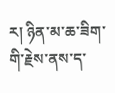ར། ཉིན་མ་ཆ་ཟིག་གི་རྗེས་ནས་ད་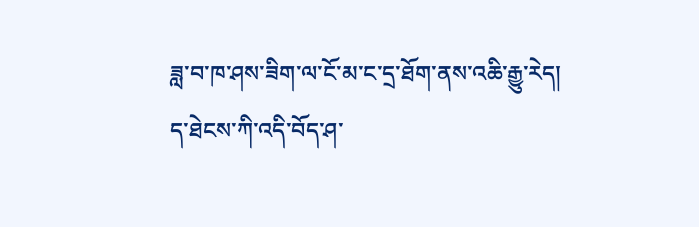ཟླ་བ་ཁ་ཤས་ཟིག་ལ་ངོ་མ་ང་དྲ་ཐོག་ནས་འཆི་རྒྱུ་རེད།
ད་ཐེངས་ཀི་འདི་བོད་ཤ་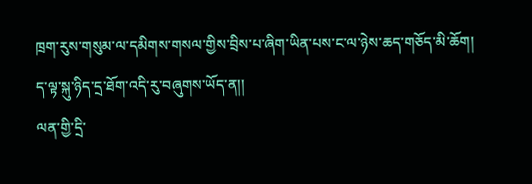ཁྲག་རུས་གསུམ་ལ་དམིགས་གསལ་གྱིས་བྲིས་པ་ཞིག་ཡིན་པས་ང་ལ་ཉེས་ཆད་གཅོད་མི་ཆོག།
ད་ལྟ་སྐུ་ཉིད་དྲ་ཐོག་འདི་རུ་བཞུགས་ཡོད་ན།།
ལན་གྱི་དྲི་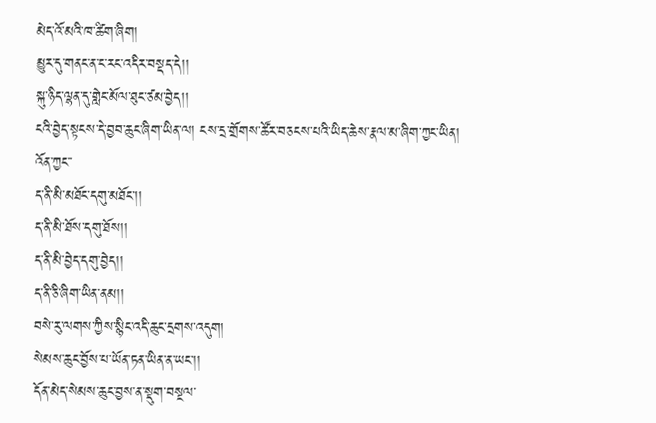མེད་འོ་མའི་ཁ་ཚིག་ཞིག།
མྱུར་དུ་གནང་ན་ང་རང་འདིར་བསྡད་དེ།།
སྐུ་ཉིད་ལྷན་དུ་གླེང་མོལ་ཐུང་ཙམ་བྱེད།།
ངའི་བྱེད་སྟངས་དེ་བྱབ་ཆུང་ཞིག་ཡིན་ལ། ངས་དྲ་གྲོགས་ཚོར་བཅངས་པའི་ཡིད་ཆེས་རྣལ་མ་ཞིག་ཀྱང་ཡིན། འོན་ཀྱང་་
ད་ནི་མི་མཐོང་དགུ་མཐོང་།།
ད་ནི་མི་ཐོས་དགུ་ཐོས།།
ད་ནི་མི་བྱེད་དགུ་བྱེད།།
ད་ནི་ཅི་ཞིག་ཡིན་ནམ།།
བསེ་རུ་ལགས་ཀྱིས་སྙིང་འདི་ཆུང་དྲགས་འདུག།
སེམས་ཆུང་བྱོས་པ་ཡོན་ཏན་ཡིན་ན་ཡང་།།
དོན་མེད་སེམས་ཆུང་བྱས་ན་སྡུག་བསྔལ་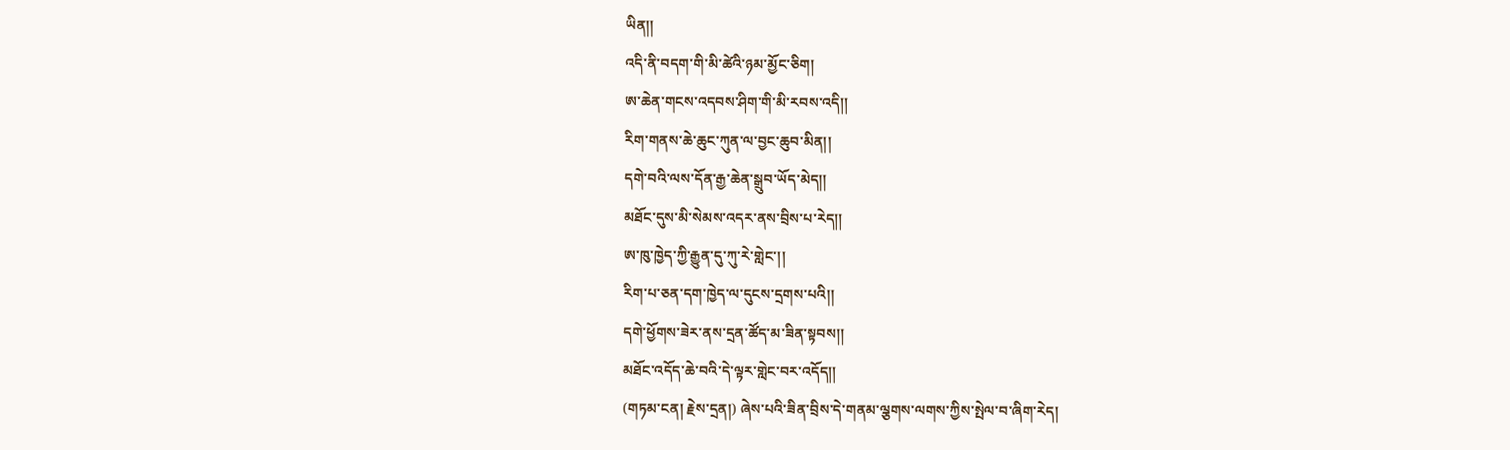ཡིན།།
འདི་ནི་བདག་གི་མི་ཚེའི་ཉམ་མྱོང་ཅིག།
ཨ་ཆེན་གངས་འདབས་ཤིག་གི་མི་རབས་འདི།།
རིག་གནས་ཆེ་ཆུང་ཀུན་ལ་བྱང་ཆུབ་མིན།།
དགེ་བའི་ལས་དོན་རྒྱ་ཆེན་སྒྲུབ་ཡོད་མེད།།
མཐོང་དུས་མི་སེམས་འདར་ནས་བྲིས་པ་རེད།།
ཨ་ཁུ་ཁྱེད་ཀྱི་རྒྱུན་དུ་ཀུ་རེ་གླེང་།།
རིག་པ་ཅན་དག་ཁྱེད་ལ་དུངས་དྲགས་པའི།།
དགེ་ཕྱོགས་ཟེར་ནས་དྲན་ཚོད་མ་ཟིན་སྟབས།།
མཐོང་འདོད་ཆེ་བའི་དེ་ལྟར་གླེང་བར་འདོད།།
(གཏམ་ངན། རྗེས་དྲན།) ཞེས་པའི་ཟིན་བྲིས་དེ་གནམ་ལྕགས་ལགས་ཀྱིས་སྤེལ་བ་ཞིག་རེད།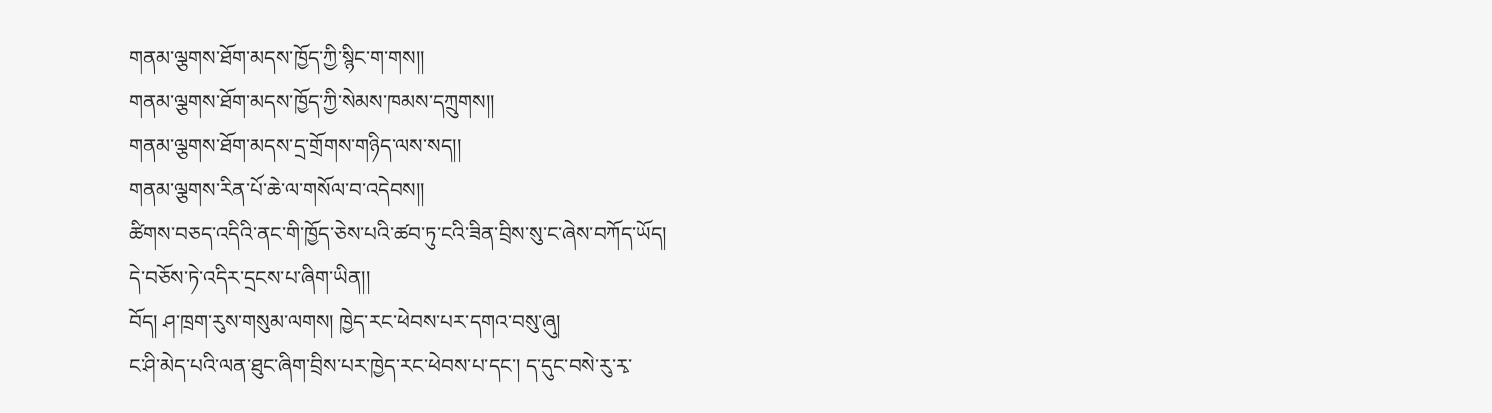གནམ་ལྕགས་ཐོག་མདས་ཁྱོད་ཀྱི་སྙིང་ག་གས།།
གནམ་ལྕགས་ཐོག་མདས་ཁྱོད་ཀྱི་སེམས་ཁམས་དཀྲུགས།།
གནམ་ལྕགས་ཐོག་མདས་དྲ་གྲོགས་གཉིད་ལས་སད།།
གནམ་ལྕགས་རིན་པོ་ཆེ་ལ་གསོལ་བ་འདེབས།།
ཚིགས་བཅད་འདིའི་ནང་གི་ཁྱོད་ཅེས་པའི་ཚབ་ཏུ་ངའི་ཟིན་བྲིས་སུ་ང་ཞེས་བཀོད་ཡོད།
དེ་བཅོས་ཏེ་འདིར་དྲངས་པ་ཞིག་ཡིན།།
བོད། ཤ་ཁྲག་རུས་གསུམ་ལགས། ཁྱེད་རང་ཕེབས་པར་དགའ་བསུ་ཞུ།
ང་ཤི་མེད་པའི་ལན་ཐུང་ཞིག་བྲིས་པར་ཁྱེད་རང་ཕེབས་པ་དང་། ད་དུང་བསེ་རུ་རྭ་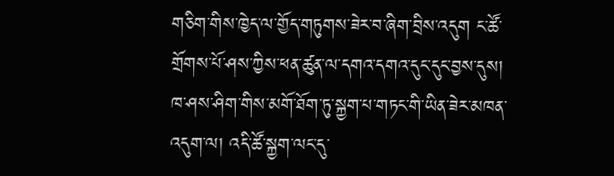གཅིག་གིས་ཁྱེད་ལ་གྱོད་གཏུགས་ཟེར་བ་ཞིག་བྲིས་འདུག ང་ཚོ་གྲོགས་པོ་ཤས་ཀྱིས་ཕན་ཚུན་ལ་དགའ་དགའ་དུང་དུང་བྱས་དུས། ཁ་ཤས་ཤིག་གིས་མགོ་ཐོག་ཏུ་སྐྱག་པ་གཏང་གི་ཡིན་ཟེར་མཁན་འདུག་ལ། འདི་ཚོ་སྐྱག་ལང་དུ་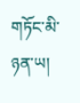གཏོང་མི་ཉན་ཡ།